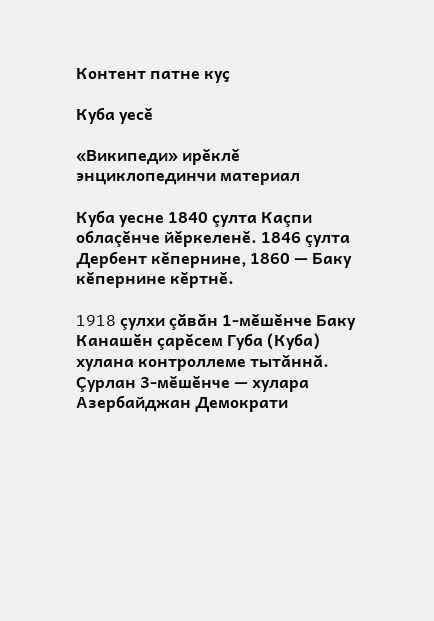Контент патне куҫ

Куба уесĕ

«Википеди» ирĕклĕ энциклопединчи материал

Куба уесне 1840 çулта Каçпи облаçĕнче йĕркеленĕ. 1846 çулта Дербент кĕпернине, 1860 — Баку кĕпернине кĕртнĕ.

1918 çулхи çăвăн 1-мĕшĕнче Баку Канашĕн çарĕсем Губа (Куба) хулана контроллеме тытăннă. Çурлан 3-мĕшĕнче — хулара Азербайджан Демократи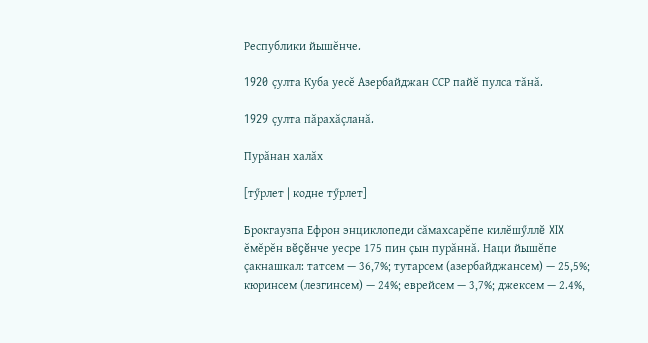Республики йышĕнче.

1920 çулта Куба уесĕ Азербайджан ССР пайĕ пулса тăнă.

1929 çулта пăрахăçланă.

Пурăнан халăх

[тӳрлет | кодне тӳрлет]

Брокгаузпа Ефрон энциклопеди сăмахсарĕпе килĕшӳллĕ XIX ĕмĕрĕн вĕçĕнче уесре 175 пин çын пурăннă. Наци йышĕпе çакнашкал: татсем — 36,7%; тутарсем (азербайджансем) — 25,5%; кюринсем (лезгинсем) — 24%; еврейсем — 3,7%; джексем — 2.4%,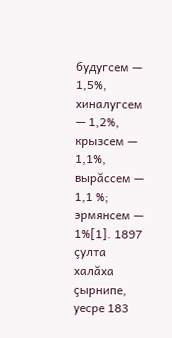будугсем — 1,5%, хиналугсем — 1,2%, крызсем — 1,1%, вырăссем — 1,1 %; эрмянсем — 1%[1]. 1897 çулта халăха çырнипе, уесре 183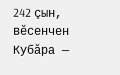242 çын, вĕсенчен Кубăра —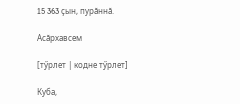15 363 çын, пурăннă.

Асăрхавсем

[тӳрлет | кодне тӳрлет]

Куба,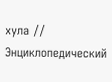хула // Энциклопедический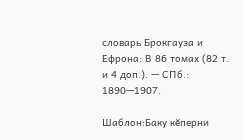словарь Брокгауза и Ефрона: В 86 томах (82 т. и 4 доп.). — СПб.: 1890—1907.

Шаблон:Баку кĕперни